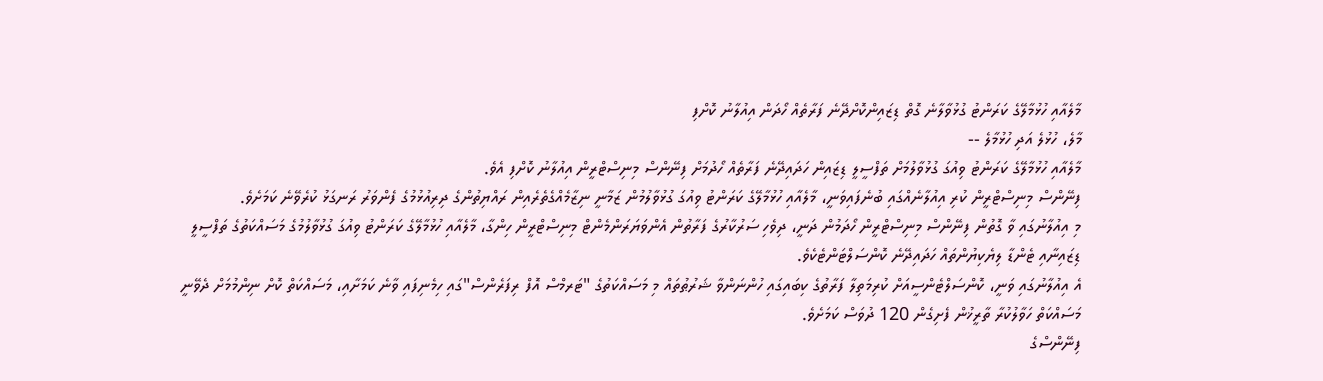މާލެއާއި ހުޅުމާލޭގެ ކަރަންޓު ގުޅުވާލާނެ ގޮތް ޑިޒައިންކޮށްދޭނެ ފަރާތެއް ހޯދަން އިއުލާނު ކޮށްފި
މާލެ، ހުޅުލެ އަދި ހުޅުމާލެ --
މާލެއާއި ހުޅުމާލޭގެ ކަރަންޓު ވިއުގަ ގުޅުވާލުމަށް ތަފްސީލީ ޑިޒައިން ހަދައިދޭނެ ފަރާތެއް ހޯދުމަށް ފިނޭންސް މިނިސްޓްރީން އިއުލާނު ކޮށްފި އެވެ.
ފިނޭންސް މިނިސްޓްރީން ކުރި އިއުލާނެއްގައި ބުނެފައިވަނީ، މާލެއާއި ހުޅުމާލޭގެ ކަރަންޓު ވިއުގަ ގުޅުވާލުމުން ޒަމާނީ ނިޒާމެއްގެތެރެއިން ރައްޔިތުންގެ ދިރިއުޅުމުގެ ފެންވަރު ރަނގަޅު ކުރެވޭނެ ކަމަށެވެ.
މި އިއުލާނުގައި ވާ ގޮތުން ފިނޭންސް މިނިސްޓްރީން ހޯދަމުން ދަނީ، ދިވެހި ސަރުކާރުގެ ފަރާތުން އެންވަޔަރަންމެންޓް މިނިސްޓްރީން ހިންގާ، މާލެއާއި ހުޅުމާލޭގެ ކަރަންޓު ވިއުގަ ގުޅުވާލުމުގެ މަސައްކަތުގެ ތަފްސީލީ ޑިޒައިނާއި ޓެންޑާ ލިޔެކިޔުންތައް ހަދައިދޭނެ ކޮންސަލްޓަންޓެކެވެ.
އެ އިއުލާނުގައި ވަނީ، ކޮންސަލްޓެންސީއަށް ކުރިމަތިލާ ފަރާތުގެ ކިބައިގައި ހުންނަންވާ ޝަރުޠުތައް މި މަސައްކަތުގެ "ޓަރމްސް އޮފް ރިފަރެންސް"ގައި ހިމެނިފައި ވާނެ ކަމަށާއި، މަސައްކަތް ކޮށް ނިންމުމަށް ދެވޭނީ މަސައްކަތް ހަވާލުކުރާ ތާރީޚުން ފެށިގެން 120 ދުވަސް ކަމަށެވެ.
ފިނޭންސްގެ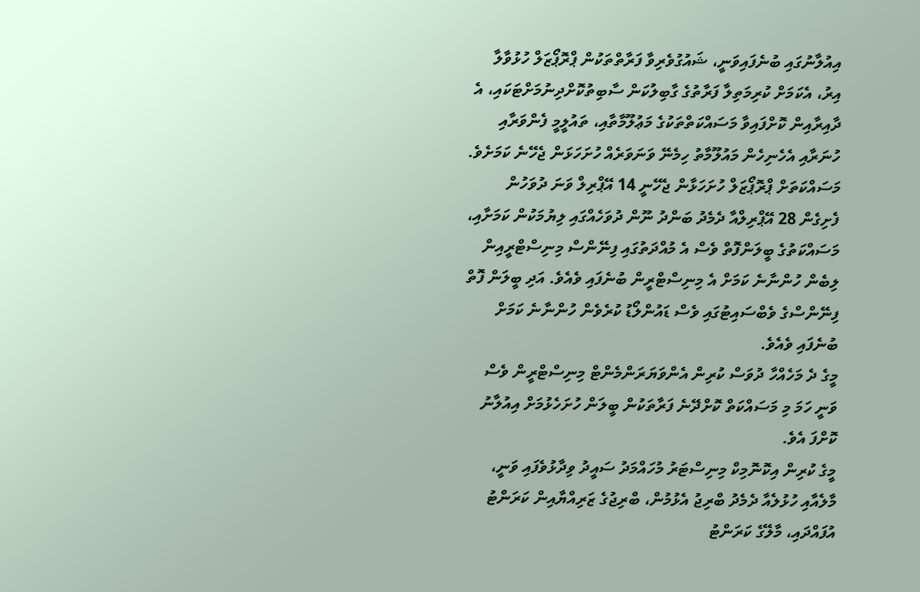އިއުލާނުގައި ބުނެފައިވަނީ، ޝައުގުވެރިވާ ފަރާތްތަކުން ޕްރޮޕޯޒަލް ހުޅުވާލާ އިރު، އެކަމަށް ކުރިމަތިލާ ފަރާތުގެ ގާބިލުކަން ސާބިތުކޮށްދިނުމަށްޓަކައި، އެ ދާއިރާއިން ކޮށްފައިވާ މަސައްކަތްތަކުގެ މަޢުލޫމާތާއި، ތައުލީމީ ފެންވަރާއި ހުނަރާއި އެހެނިހެން މައުލޫމާތު ހިމެނޭ ވަނަވަރެއް ހުށަހަޅަން ޖެހޭނެ ކަމަށެވެ.
މަސައްކަތަށް ޕްރޮޕޯޒަލް ހުށަހަޅާން ޖެހޭނީ 14 އޭޕްރިލް ވަނަ ދުވަހުން ފެށިގެން 28 އޭޕްރިލްއާ ދެމެދު ބަންދު ނޫން ދުވަހެއްގައި ލިޔުމަކުން ކަމަށާއި، މަސައްކަތުގެ ބީލަންފޮތް ވެސް އެ މުއްދަތުގައި ފިނޭންސް މިނިސްޓްރީއިން ލިބެން ހުންނާނެ ކަމަށް އެ މިނިސްޓްރީން ބުނެފައި ވެއެވެ. އަދި ބީލަން ފޮތް ފިނޭންސްގެ ވެބްސައިޓުގައި ވެސް ޑައުންލޯޑު ކުރެވެން ހުންނާނެ ކަމަށް ބުނެފައި ވެއެވެ.
މީގެ ދެ މަހެއްހާ ދުވަސް ކުރިން އެންވަޔަރަންމެންޓް މިނިސްޓްރީން ވެސް ވަނީ ހަމަ މި މަސައްކަތް ކޮށްދޭނެ ފަރާތަކުން ބީލަން ހުށަހެޅުމަށް އިއުލާނު ކޮށްފަ އެވެ.
މީގެ ކުރިން އިކޮނޮމިކް މިނިސްޓަރު މުހައްމަދު ސައީދު ވިދާޅުވެފައި ވަނީ، މާލެއާއި ހުޅުލެއާ ދެމެދު ބްރިޖު އެޅުމުން، ބްރިޖުގެ ޒަރިއްޔާއިން ކަރަންޓު އުފައްދައި، މާލޭގެ ކަރަންޓު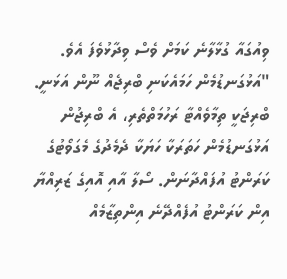ވިއުގައާ ގުޅާލާނެ ކަމަށް ވެސް ވިދާޅުވެފަ އެވެ.
"އަޅުގަނޑުމެން ހަމައެކަނި ބްރިޖެއް ނޫން އަޅަނީ. ބްރިޖަކީ ތިމާވެއްޓާ ރަހުމަތްތެރި، އެ ބްރިޖުން އަޅުގަނޑުމެން ހަތަރަކާ ހަޔަކާ ދެމެދުގެ މެގަވޯޓުގެ ކަރަންޓު އުފައްދާނަން. ސޯލާ އާއި އޮއިގެ ޒަރިއްޔާ އިން ކަރަންޓު އުފެއްދޭނެ އިންތިޒާމެއް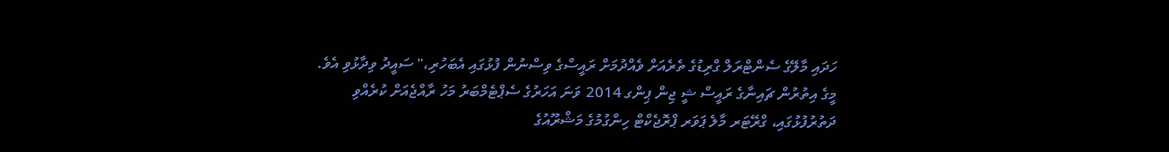ހަދައި މާލޭގެ ސެންޓްރަލް ގްރިޑުގެ ތެރެއަށް ވެއްދުމަށް ރައީސްގެ ވިސްނުން ފުޅުގައި އެބަހުރި،" ސައީދު ވިދާޅުވި އެވެ.
މީގެ އިތުރުން ޗައިނާގެ ރައީސް ޝީ ޖިން ޕިންގ 2014 ވަނަ އަހަރުގެ ސެޕްޓެމްބަރު މަހު ރާއްޖެއަށް ކުރެއްވި ދަތުރުފުޅުގައި، ގްރޭޓަރ މާލެ ޕަވަރ ޕްރޮޖެކްޓް ހިންގުމުގެ މަޝްރޫއުގެ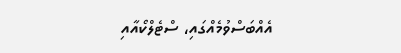އެއްބަސްވުމެއްގައި، ސްޓެލްކޯއާއި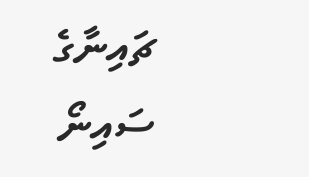ޗައިނާގެ ސައިނޯ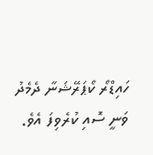ހައިޑްރޯ ކޯޕަރޭޝަނާ ދެމެދު ވަނީ ސޮއި ކުރެވިފަ އެވެ.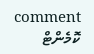comment ކޮމެންޓް